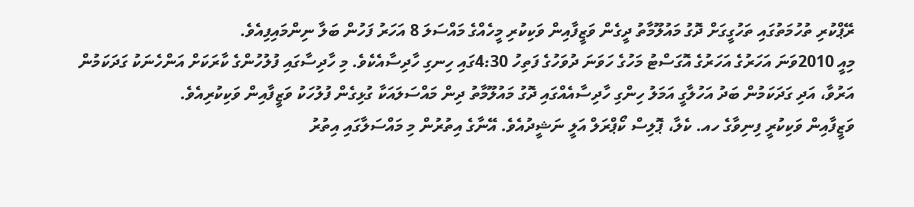ރޭޕްކުރި ތުހުމަތުގައި ތަހުގީގަށް ދޮގު މައުލޫމާތު ދީގެން ވަޒީފާއިން ވަކިކުރި މީހެއްގެ މައްސަލަ 8 އަހަރު ފަހުން ބަލާ ނިންމައިފިއެވެ.
މިއީ 2010ވަނަ އަހަރުގެ އަހަރުގެ އޮގަސްޓު މަހުގެ ހަވަނަ ދުވަހުގެ ފަތިހު 4:30ގައި ހިނގި ހާދިސާއެކެވެ. މި ހާދިސާގައި ފުލުހުންގެ ކާރަކަށް އަންހެނަކު ގަދަކަމުން އަރުވާ، އަދި ގަދަކަމުން ބަދު އަހުލާގީ އަމަލު ހިންގި ހާދިސާއެއްގައި ދޮގު މައުލޫމާތު ދިން މައްސަލައަކާ ގުޅިގެން ފުލުހަކު ވަޒީފާއިން ވަކިކުރިއެވެ.
ވަޒީފާއިން ވަކިކުރީ ފިނިވާގެ ހއ. ކެލާ، ޕޮލިސް ކޯޕްރަލް އަލީ ނަޝީދުއެވެ. އޭނާގެ އިތުރުން މި މައްސަލާގައި އިތުރު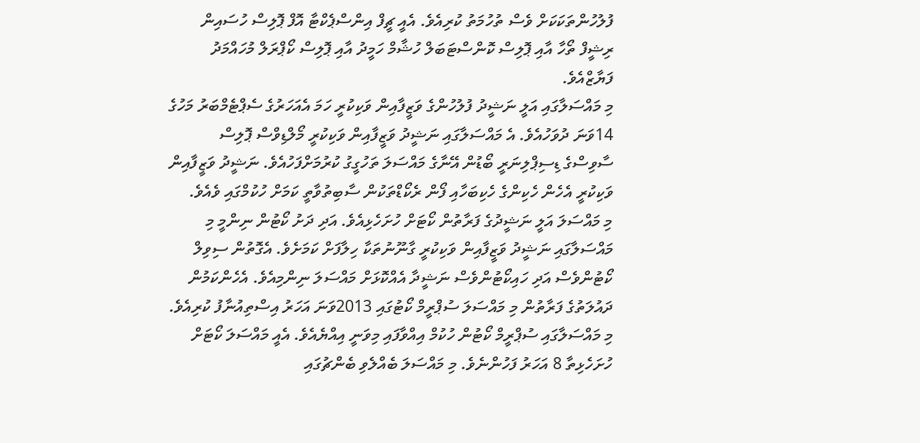ފުލުހުންތަކަކަށް ވެސް ތުހުމަތު ކުރިއެވެ. އެއީ ޗީފް އިންސްޕެކްޓާ އޮފް ޕޮލިސް ހުސައިން ރިޝީފް ތޯހާ އާއި ޕޮލިސް ކޮންސްޓަބަލް ހުޝާމް ހަމީދު އާއި ޕޮލިސް ކޯޕްރަލް މުހައްމަދު ފަޔާޒްއެވެ.
މި މައްސަލާގައި އަލީ ނަޝީދު ފުލުހުންގެ ވަޒީފާއިން ވަކިކުރީ ހަމަ އެއަހަރުގެ ސެޕްޓެމްބަރު މަހުގެ 14ވަނަ ދުވަހުއެވެ. އެ މައްސަލާގައި ނަޝީދު ވަޒީފާއިން ވަކިކުރީ މޯލްޑިވްސް ޕޮލިސް ސާވިސްގެ ޑިސިޕްލިނަރީ ބޯޑުން އޭނާގެ މައްސަލަ ތަހުގީގު ކުރުމަށްފަހުއެވެ. ނަޝީދު ވަޒީފާއިން ވަކިކުރީ އެހެން ހެކިންގެ ހެކިބަހާއި ފޯން ރެކޯޑްތަކުން ސާބިތުވާތީ ކަމަށް ހުކުމްގައި ވެއެވެ.
މި މައްސަލަ އަލީ ނަޝީދުގެ ފަރާތުން ކޯޓަށް ހުށަހެޅިއެވެ. އަދި ދަށު ކޯޓުން ނިންމީ މި މައްސަލާގައި ނަޝީދު ވަޒީފާއިން ވަކިކުރީ ގާނޫނުތަކާ ހިލާފަށް ކަމަށެވެ. އެގޮތުން ސިވިލް ކޯޓުންވެސް އަދި ހައިކޯޓުންވެސް ނަޝީދާ އެއްކޮޅަށް މައްސަލަ ނިންމިއެވެ. އެހެންކަމުން ދައުލަތުގެ ފަރާތުން މި މައްސަލަ ސުޕްރީމް ކޯޓުގައި 2013ވަނަ އަހަރު އިސްތިއުނާފު ކުރިއެވެ.
މި މައްސަލާގައި ސުޕްރީމް ކޯޓުން ހުކުމް އިއްވާފައި މިވަނީ އިއްޔެއެވެ. އެއީ މައްސަލަ ކޯޓަށް ހުށަހެޅިތާ 8 އަހަރު ފަހުންނެވެ. މި މައްސަލަ ބެއްލެވި ބެންޗުގައި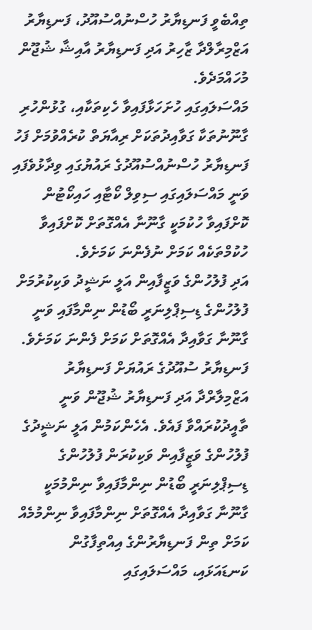ތިއްބެވީ ފަނޑިޔާރު ހުސްނުއްސުއޫދު، ފަނޑިޔާރު އަޒްމިރާލްދާ ޒާހިރު އަދި ފަނޑިޔާރު އާއިޝާ ޝުޖޫން މުހައްމަދެވެ.
މައްސަލައިގައި ހުށަހަޅާފައިވާ ހެކިތަކާއި، ގުޅުންހުރި ގާނޫނުތަކާ ގަވާއިދުތަކަށް ރިއާޔަތް ކުރެއްވުމަށް ފަހު ފަނޑިޔާރު ހުސްނުއްސުއޫދުގެ ރައުޔުގައި ވިދާޅުވެފައި ވަނީ މައްސަލައިގައި ސިވިލް ކޯޓާއި ހައިކޯޓުން ކޮށްފައިވާ ހުކުމަކީ ގާނޫނާ އެއްގޮތަށް ކޮށްފައިވާ ހުކުމްތަކެއް ކަމަށް ނުފެންނަ ކަމަށެވެ.
އަދި ފުލުހުންގެ ވަޒީފާއިން އަލީ ނަޝީދު ވަކިކުރުމަށް ފުލުހުންގެ ޑިސިޕްލިނަރީ ބޯޑުން ނިންމާފައި ވަނީ ގާނޫނާ ގަވާއިދާ އެއްގޮތަށް ކަމަށް ފެންނަ ކަމަށެވެ. ފަނޑިޔާރު ސުއޫދުގެ ރައުޔަށް ފަނޑިޔާރު އަޒްމިލާރްދާ އަދި ފަނޑިޔާރު ޝުޖޫން ވަނީ ތާއީދުކުރައްވާ ފައެވެ. އެހެންކަމުން އަލީ ނަޝީދުގެ ފުލުހުންގެ ވަޒީފާއިން ވަކިކުރަން ފުލުހުންގެ ޑިސިޕްލިނަރީ ބޯޑުން ނިންމާފައިވާ ނިންމުމަކީ ގާނޫނާ ގަވާއިދާ އެއްގޮތަށް ނިންމާފައިވާ ނިންމުމެއް ކަމަށް ތިން ފަނޑިޔާރުންގެ އިއްތިފާގުން ކަނޑައަޅައި، މައްސަލައިގައި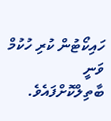ހައިކޯޓުން ކުރި ހުކުމް ވަނީ ބާތިލްކޮށްފައެވެ.